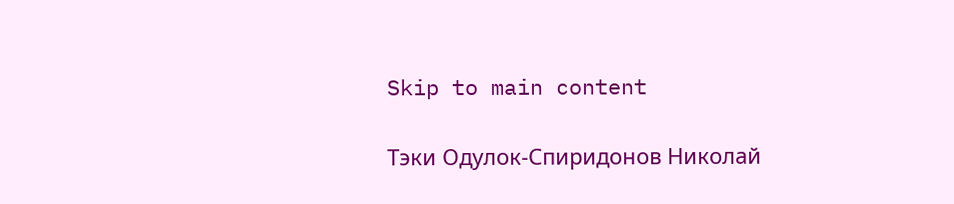Skip to main content

Тэки Одулок-Спиридонов Николай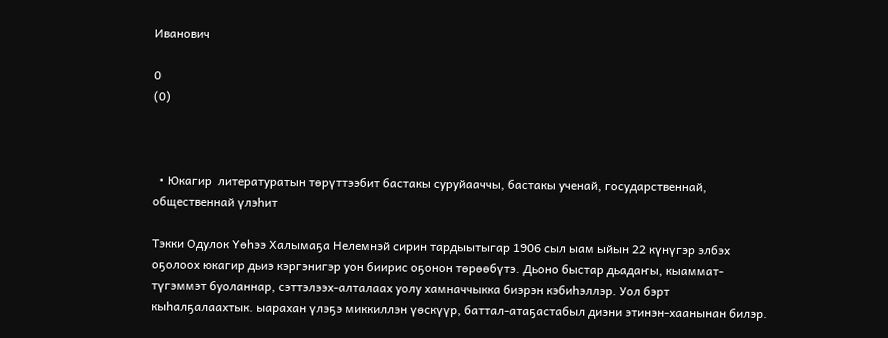Иванович

0
(0)



  • Юкагир  литературатын төрүттээбит бастакы суруйааччы, бастакы ученай, государственнай, общественнай үлэһит

Тэкки Одулок Үөһээ Халымаҕа Нелемнэй сирин тардыытыгар 1906 сыл ыам ыйын 22 күнүгэр элбэх оҕолоох юкагир дьиэ кэргэнигэр уон биирис оҕонон төрөөбүтэ. Дьоно быстар дьадаҥы, кыаммат-түгэммэт буоланнар, сэттэлээх-алталаах уолу хамначчыкка биэрэн кэбиһэллэр. Уол бэрт кыһалҕалаахтык. ыарахан үлэҕэ миккиллэн үөскүүр, баттал-атаҕастабыл диэни этинэн-хаанынан билэр.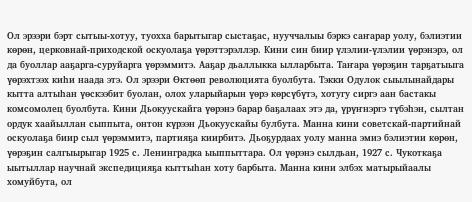Ол эрээри бэрт сытыы-хотуу, туохха барытыгар сыстаҕас, нууччалыы бэркэ саҥарар уолу, бэлиэтии көрөн, церковнай-приходской оскуолаҕа үөрэттэрэллэр. Кини син биир үлэлии-үлэлии үөрэнэрэ, ол да буоллар ааҕарга-суруйарга үөрэммитэ. Ааҕар дьаллыкка ылларбыта. Таҥара үөрэҕин тарҕатыыга үөрэхтээх киһи наада этэ. Ол эрээри Өктөөп революцията буолбута. Тэкки Одулок сыылынайдары кытта алтыһан үөскээбит буолан, олох уларыйарын үөрэ көрсүбүтэ, хотугу сиргэ аан бастакы комсомолец буолбута. Кини Дьокуускайга үөрэнэ барар баҕалаах этэ да, үрүҥнэргэ түбэһэн, сылтан ордук хаайыллан сыппыта, онтон күрээн Дьокуускайы булбута. Манна кини советскай-партийнай оскуолаҕа биир сыл үөрэммитэ, партияҕа киирбитэ. Дьоҕурдаах уолу манна эмиэ бэлиэтии көрөн, үөрэҕин салгыырыгар 1925 с. Ленинградка ыыппыттара. Ол үөрэнэ сылдьан, 1927 с. Чукоткаҕа ыытыллар научнай экспедицияҕа кыттыһан хоту барбыта. Манна кини элбэх матырыйаалы хомуйбута, ол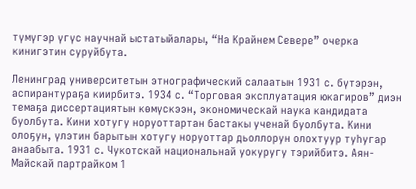түмүгэр үгүс научнай ыстатыйалары, “На Крайнем Севере” очерка кинигэтин суруйбута.

Ленинград университетын этнографический салаатын 1931 с. бүтэрэн, аспирантураҕа киирбитэ. 1934 с. “Торговая эксплуатация юкагиров” диэн темаҕа диссертациятын көмүскээн, экономическай наука кандидата буолбута. Кини хотугу норуоттартан бастакы ученай буолбута. Кини олоҕун, үлэтин барытын хотугу норуоттар дьоллорун олохтуур туһугар анаабыта. 1931 с. Чукотскай национальнай уокуругу тэрийбитэ. Аян-Майскай партрайком 1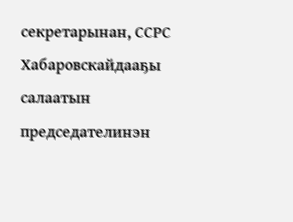секретарынан, ССРС Хабаровскайдааҕы салаатын председателинэн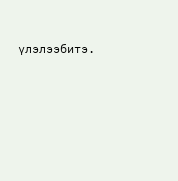үлэлээбитэ.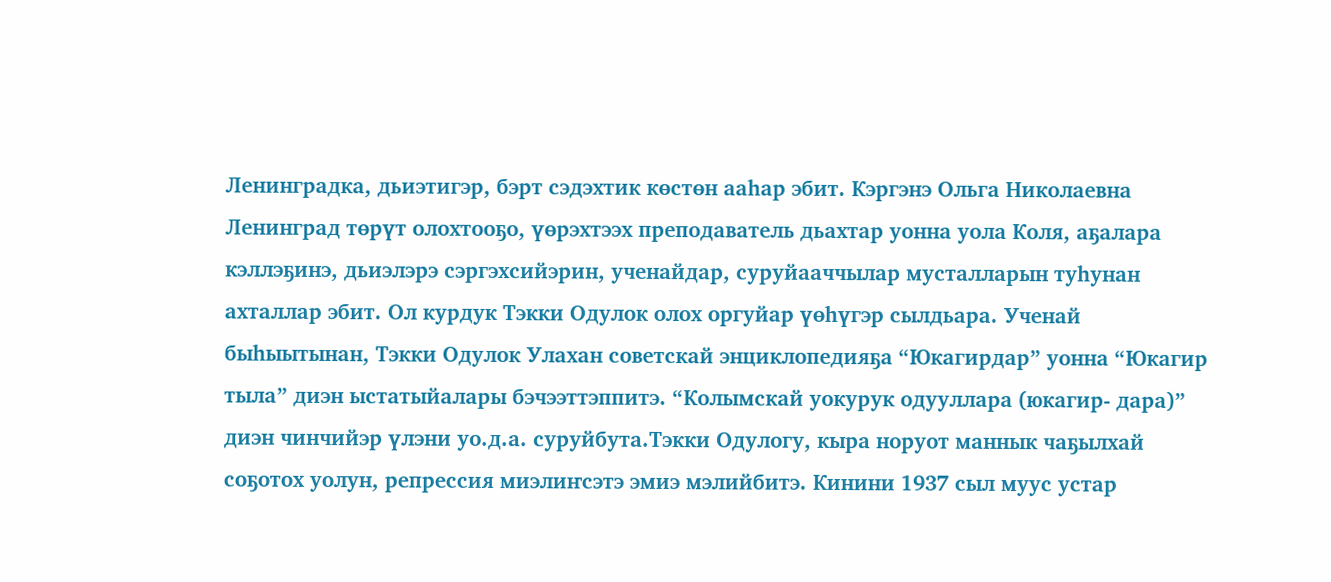Ленинградка, дьиэтигэр, бэрт сэдэхтик көстөн ааһар эбит. Кэргэнэ Ольга Николаевна Ленинград төрүт олохтооҕо, үөрэхтээх преподаватель дьахтар уонна уола Коля, аҕалара кэллэҕинэ, дьиэлэрэ сэргэхсийэрин, ученайдар, суруйааччылар мусталларын туһунан ахталлар эбит. Ол курдук Тэкки Одулок олох оргуйар үөһүгэр сылдьара. Ученай быһыытынан, Тэкки Одулок Улахан советскай энциклопедияҕа “Юкагирдар” уонна “Юкагир тыла” диэн ыстатыйалары бэчээттэппитэ. “Колымскай уокурук одууллара (юкагир- дара)” диэн чинчийэр үлэни уо.д.а. суруйбута.Тэкки Одулогу, кыра норуот маннык чаҕылхай соҕотох уолун, репрессия миэлиҥсэтэ эмиэ мэлийбитэ. Кинини 1937 сыл муус устар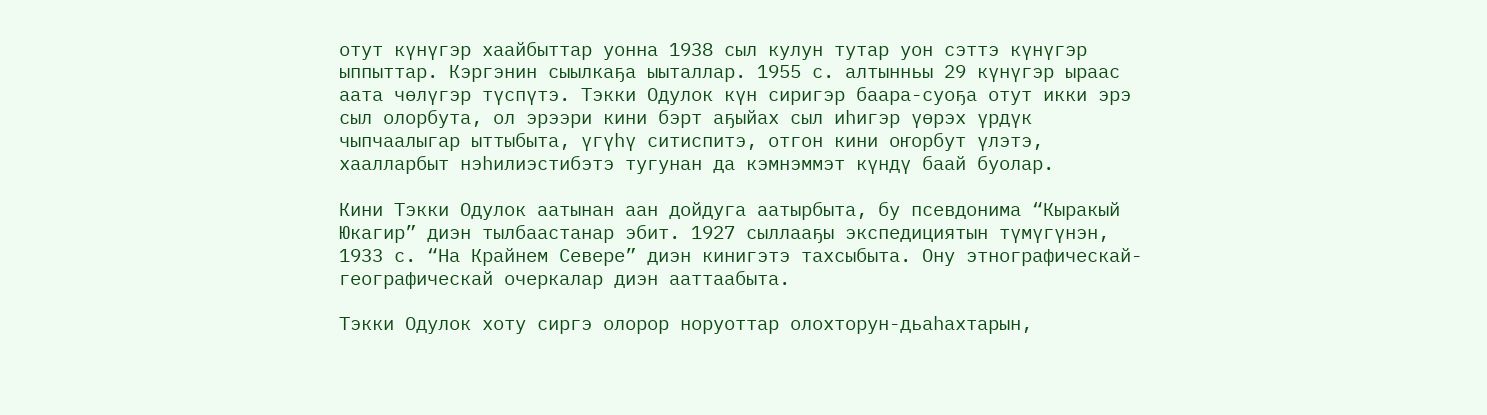отут күнүгэр хаайбыттар уонна 1938 сыл кулун тутар уон сэттэ күнүгэр ыппыттар. Кэргэнин сыылкаҕа ыыталлар. 1955 с. алтынньы 29 күнүгэр ыраас аата чөлүгэр түспүтэ. Тэкки Одулок күн сиригэр баара-суоҕа отут икки эрэ сыл олорбута, ол эрээри кини бэрт аҕыйах сыл иһигэр үөрэх үрдүк чыпчаалыгар ыттыбыта, үгүһү ситиспитэ, отгон кини оҥорбут үлэтэ, хаалларбыт нэһилиэстибэтэ тугунан да кэмнэммэт күндү баай буолар.

Кини Тэкки Одулок аатынан аан дойдуга аатырбыта, бу псевдонима “Кыракый Юкагир” диэн тылбаастанар эбит. 1927 сыллааҕы экспедициятын түмүгүнэн, 1933 с. “На Крайнем Севере” диэн кинигэтэ тахсыбыта. Ону этнографическай-географическай очеркалар диэн ааттаабыта.

Тэкки Одулок хоту сиргэ олорор норуоттар олохторун-дьаһахтарын,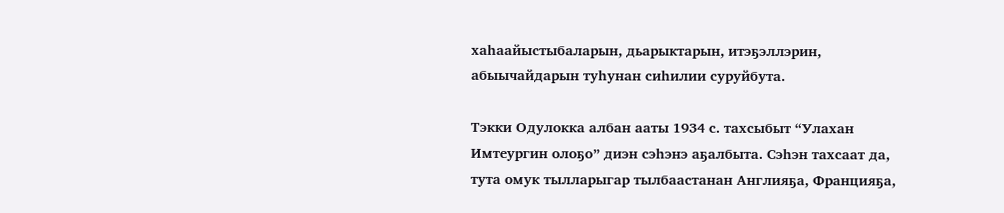хаһаайыстыбаларын, дьарыктарын, итэҕэллэрин, абыычайдарын туһунан сиһилии суруйбута.

Тэкки Одулокка албан ааты 1934 с. тахсыбыт “Улахан Имтеургин олоҕо” диэн сэһэнэ аҕалбыта. Сэһэн тахсаат да, тута омук тылларыгар тылбаастанан Англияҕа, Францияҕа,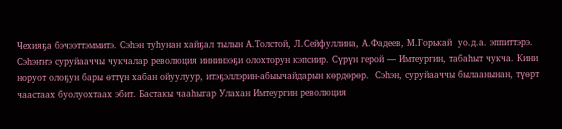Чехияҕа бэчээттэммитэ. Сэһэн туһунан хайҕал тылын А.Толстой, Л.Сейфуллина, А.Фадеев, М.Горькай  уо.д.а. эппиттэрэ. Сэһэҥҥэ суруйааччы чукчалар революция иннинээҕи олохторун кэпсиир. Сүрүн герой — Имтеургин, табаһыт чукча. Кини норуот олоҕун бары өттүн хабан ойуулуур, итэҕэллэрин-абыычайдарын көрдөрөр.  Сэһэн, суруйааччы былаанынан, түөрт чаастаах буолуохтаах эбит. Бастакы чааһыгар Улахан Имтеургин революция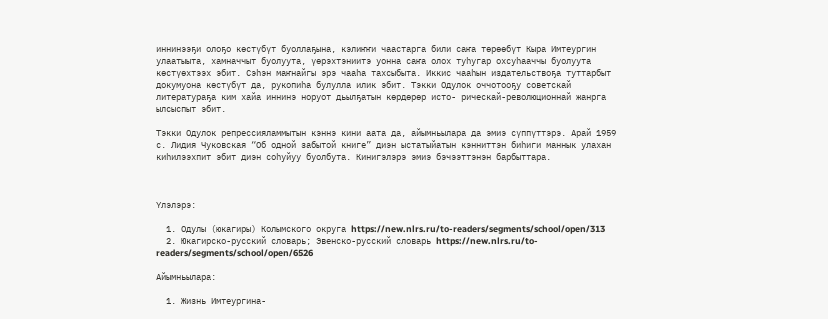иннинээҕи олоҕо көстүбүт буоллаҕына, кэлиҥҥи чаастарга били саҥа төрөөбүт Кыра Имтеургин улаатыыта, хамначчыт буолуута, үөрэхтэниитэ уонна саҥа олох туһугар охсуһааччы буолуута көстүөхтээх эбит. Сэһэн маҥнайгы эрэ чааһа тахсыбыта. Иккис чааһын издательствоҕа туттарбыт докумуона көстүбүт да, рукопиһа булулла илик эбит. Тэкки Одулок оччотооҕу советскай литератураҕа ким хайа иннинэ норуот дьылҕатын көрдөрөр исто- рическай-революционнай жанрга ылсыспыт эбит.

Тэкки Одулок репрессияламмытын кэннэ кини аата да, айымньылара да эмиэ сүппүттэрэ. Арай 1959 с. Лидия Чуковская “Об одной забытой книге” диэн ыстатыйатын кэнниттэн биһиги маннык улахан киһилээхпит эбит диэн соһуйуу буолбута. Кинигэлэрэ эмиэ бэчээттэнэн барбыттара.



Үлэлэрэ:

  1. Одулы (юкагиры) Колымского округа https://new.nlrs.ru/to-readers/segments/school/open/313
  2. Юкагирско-русский словарь; Эвенско-русский словарь https://new.nlrs.ru/to-readers/segments/school/open/6526

Айымньылара:

  1. Жизнь Имтеургина-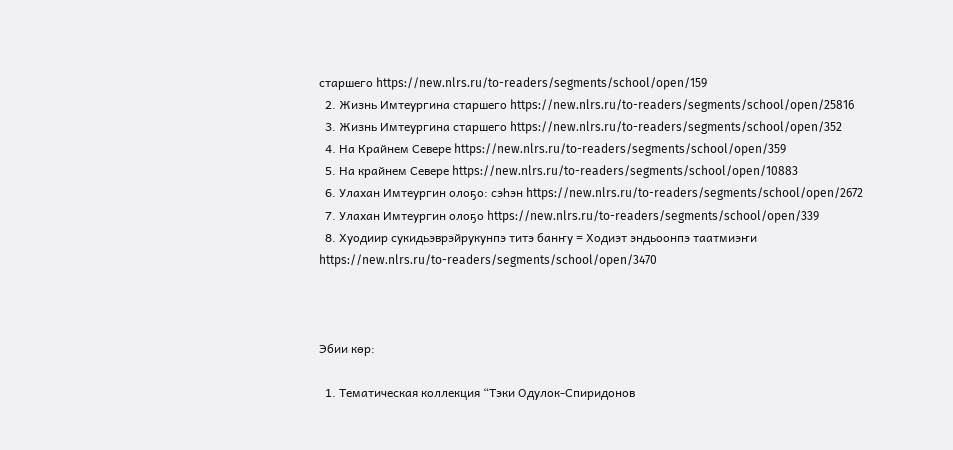старшего https://new.nlrs.ru/to-readers/segments/school/open/159
  2. Жизнь Имтеургина старшего https://new.nlrs.ru/to-readers/segments/school/open/25816
  3. Жизнь Имтеургина старшего https://new.nlrs.ru/to-readers/segments/school/open/352
  4. На Крайнем Севере https://new.nlrs.ru/to-readers/segments/school/open/359
  5. На крайнем Севере https://new.nlrs.ru/to-readers/segments/school/open/10883
  6. Улахан Имтеургин олоҕо: сэһэн https://new.nlrs.ru/to-readers/segments/school/open/2672
  7. Улахан Имтеургин олоҕо https://new.nlrs.ru/to-readers/segments/school/open/339
  8. Хуодиир сукидьэврэйрукунпэ титэ банҥу = Ходиэт эндьоонпэ таатмиэҥи https://new.nlrs.ru/to-readers/segments/school/open/3470



Эбии көр:

  1. Тематическая коллекция “Тэки Одулок-Спиридонов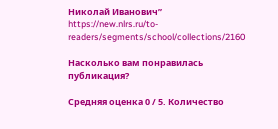Николай Иванович” https://new.nlrs.ru/to-readers/segments/school/collections/2160

Насколько вам понравилась публикация?

Средняя оценка 0 / 5. Количество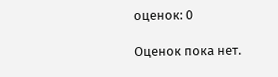оценок: 0

Оценок пока нет.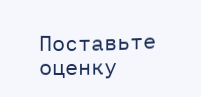Поставьте оценку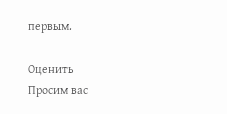первым.

Оценить
Просим вас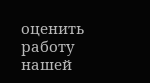оценить работу нашей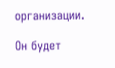организации.

Он будет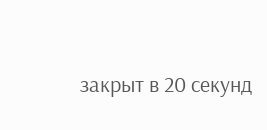закрыт в 20 секунд